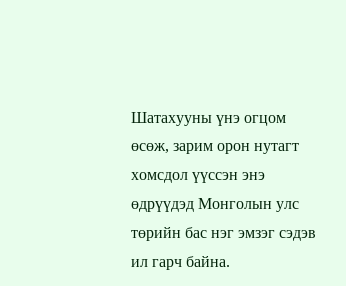Шатахууны үнэ огцом өсөж, зарим орон нутагт хомсдол үүссэн энэ өдрүүдэд Монголын улс төрийн бас нэг эмзэг сэдэв ил гарч байна.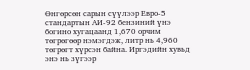Өнгөрсөн сарын сүүлээр Евро-5 стандартын АИ-92 бензиний үнэ богино хугацаанд 1,670 орчим төгрөгөөр нэмэгдэж, литр нь 4,960 төгрөгт хүрсэн байна. Иргэдийн хувьд энэ нь зүгээр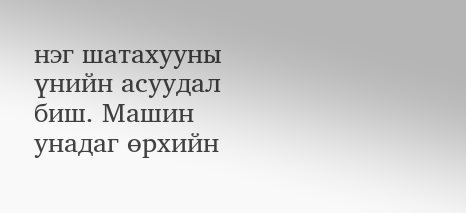нэг шатахууны үнийн асуудал биш. Машин унадаг өрхийн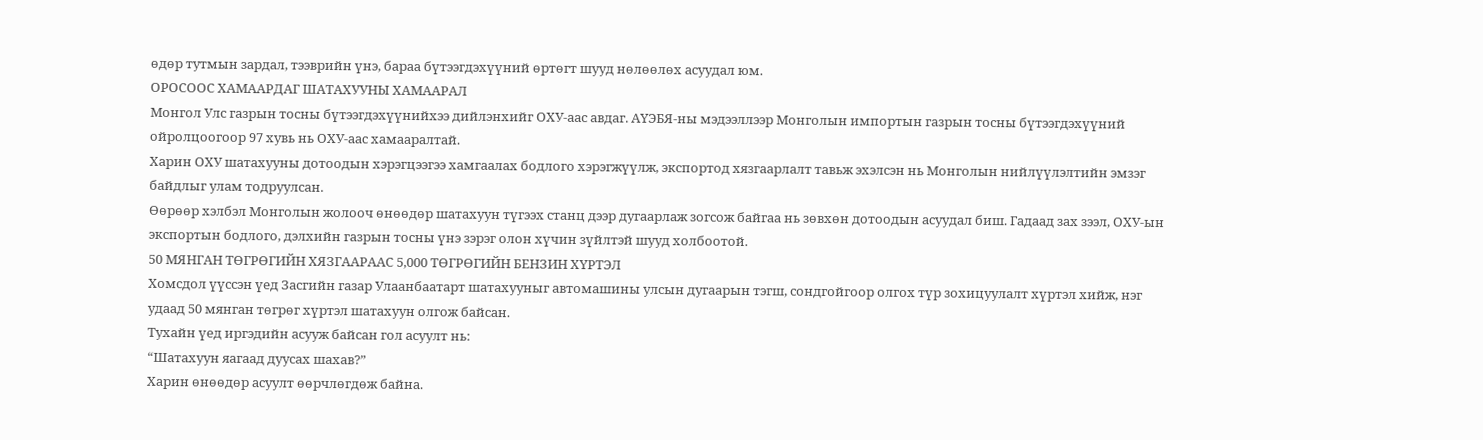өдөр тутмын зардал, тээврийн үнэ, бараа бүтээгдэхүүний өртөгт шууд нөлөөлөх асуудал юм.
ОРОСООС ХАМААРДАГ ШАТАХУУНЫ ХАМААРАЛ
Монгол Улс газрын тосны бүтээгдэхүүнийхээ дийлэнхийг ОХУ-аас авдаг. АҮЭБЯ-ны мэдээллээр Монголын импортын газрын тосны бүтээгдэхүүний ойролцоогоор 97 хувь нь ОХУ-аас хамааралтай.
Харин ОХУ шатахууны дотоодын хэрэгцээгээ хамгаалах бодлого хэрэгжүүлж, экспортод хязгаарлалт тавьж эхэлсэн нь Монголын нийлүүлэлтийн эмзэг байдлыг улам тодруулсан.
Өөрөөр хэлбэл Монголын жолооч өнөөдөр шатахуун түгээх станц дээр дугаарлаж зогсож байгаа нь зөвхөн дотоодын асуудал биш. Гадаад зах зээл, ОХУ-ын экспортын бодлого, дэлхийн газрын тосны үнэ зэрэг олон хүчин зүйлтэй шууд холбоотой.
50 МЯНГАН ТӨГРӨГИЙН ХЯЗГААРААС 5,000 ТӨГРӨГИЙН БЕНЗИН ХҮРТЭЛ
Хомсдол үүссэн үед Засгийн газар Улаанбаатарт шатахууныг автомашины улсын дугаарын тэгш, сондгойгоор олгох түр зохицуулалт хүртэл хийж, нэг удаад 50 мянган төгрөг хүртэл шатахуун олгож байсан.
Тухайн үед иргэдийн асууж байсан гол асуулт нь:
“Шатахуун яагаад дуусах шахав?”
Харин өнөөдөр асуулт өөрчлөгдөж байна.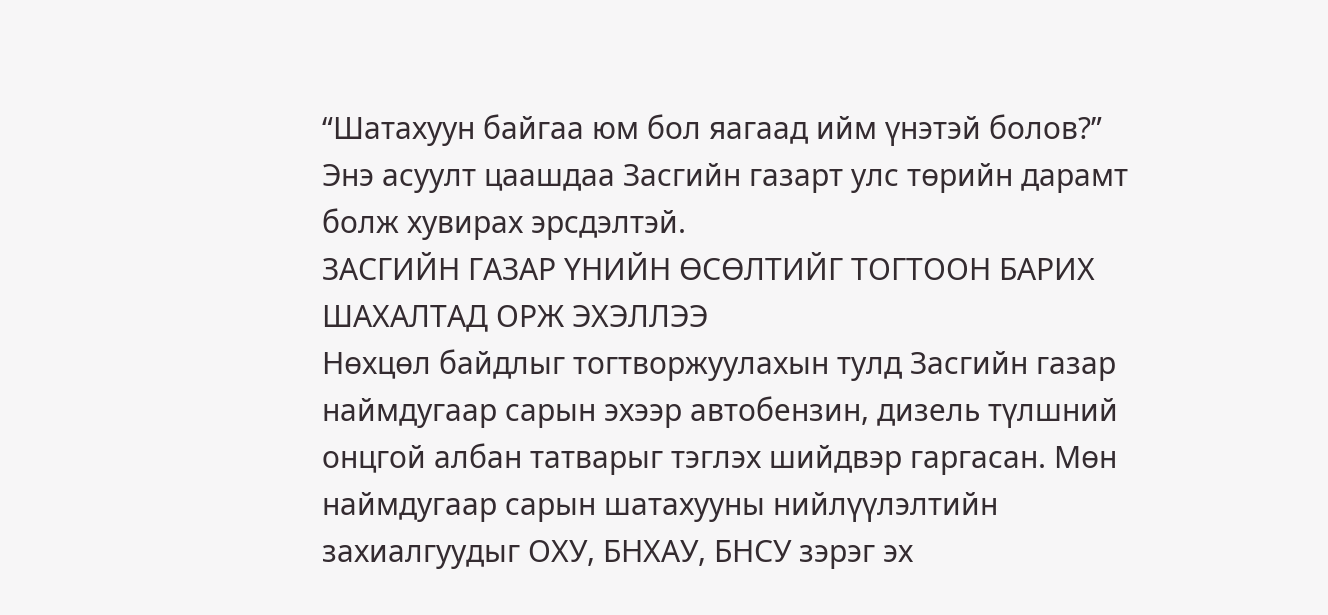“Шатахуун байгаа юм бол яагаад ийм үнэтэй болов?”
Энэ асуулт цаашдаа Засгийн газарт улс төрийн дарамт болж хувирах эрсдэлтэй.
ЗАСГИЙН ГАЗАР ҮНИЙН ӨСӨЛТИЙГ ТОГТООН БАРИХ ШАХАЛТАД ОРЖ ЭХЭЛЛЭЭ
Нөхцөл байдлыг тогтворжуулахын тулд Засгийн газар наймдугаар сарын эхээр автобензин, дизель түлшний онцгой албан татварыг тэглэх шийдвэр гаргасан. Мөн наймдугаар сарын шатахууны нийлүүлэлтийн захиалгуудыг ОХУ, БНХАУ, БНСУ зэрэг эх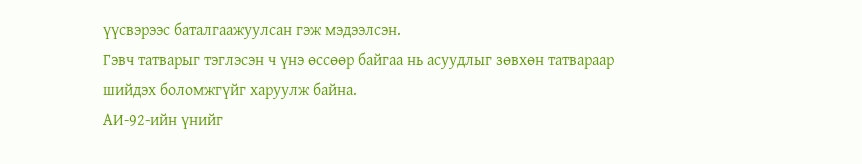үүсвэрээс баталгаажуулсан гэж мэдээлсэн.
Гэвч татварыг тэглэсэн ч үнэ өссөөр байгаа нь асуудлыг зөвхөн татвараар шийдэх боломжгүйг харуулж байна.
АИ-92-ийн үнийг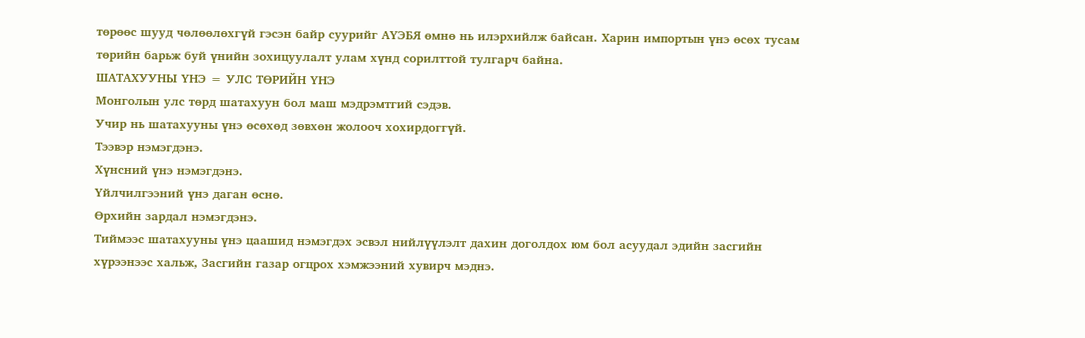төрөөс шууд чөлөөлөхгүй гэсэн байр суурийг АҮЭБЯ өмнө нь илэрхийлж байсан. Харин импортын үнэ өсөх тусам төрийн барьж буй үнийн зохицуулалт улам хүнд сорилттой тулгарч байна.
ШАТАХУУНЫ ҮНЭ = УЛС ТӨРИЙН ҮНЭ
Монголын улс төрд шатахуун бол маш мэдрэмтгий сэдэв.
Учир нь шатахууны үнэ өсөхөд зөвхөн жолооч хохирдоггүй.
Тээвэр нэмэгдэнэ.
Хүнсний үнэ нэмэгдэнэ.
Үйлчилгээний үнэ даган өснө.
Өрхийн зардал нэмэгдэнэ.
Тиймээс шатахууны үнэ цаашид нэмэгдэх эсвэл нийлүүлэлт дахин доголдох юм бол асуудал эдийн засгийн хүрээнээс хальж, Засгийн газар огцрох хэмжээний хувирч мэднэ.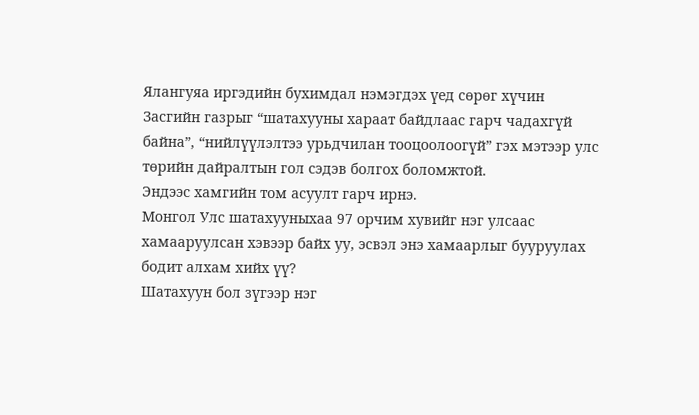Ялангуяа иргэдийн бухимдал нэмэгдэх үед сөрөг хүчин Засгийн газрыг “шатахууны хараат байдлаас гарч чадахгүй байна”, “нийлүүлэлтээ урьдчилан тооцоолоогүй” гэх мэтээр улс төрийн дайралтын гол сэдэв болгох боломжтой.
Эндээс хамгийн том асуулт гарч ирнэ.
Монгол Улс шатахууныхаа 97 орчим хувийг нэг улсаас хамааруулсан хэвээр байх уу, эсвэл энэ хамаарлыг бууруулах бодит алхам хийх үү?
Шатахуун бол зүгээр нэг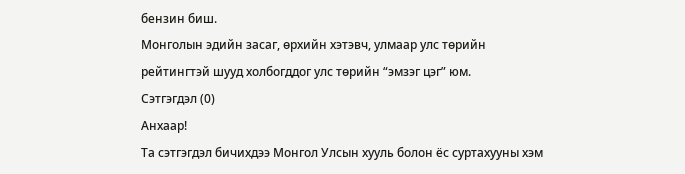бензин биш.
Монголын эдийн засаг, өрхийн хэтэвч, улмаар улс төрийн рейтингтэй шууд холбогддог улс төрийн “эмзэг цэг” юм.
Сэтгэгдэл (0)
Анхаар!
Та сэтгэгдэл бичихдээ Монгол Улсын хууль болон ёс суртахууны хэм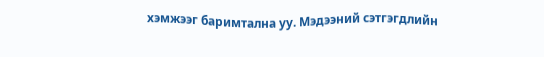хэмжээг баримтална уу. Мэдээний сэтгэгдлийн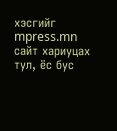хэсгийг mpress.mn сайт хариуцах тул, ёс бус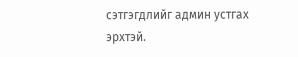сэтгэгдлийг админ устгах эрхтэй.